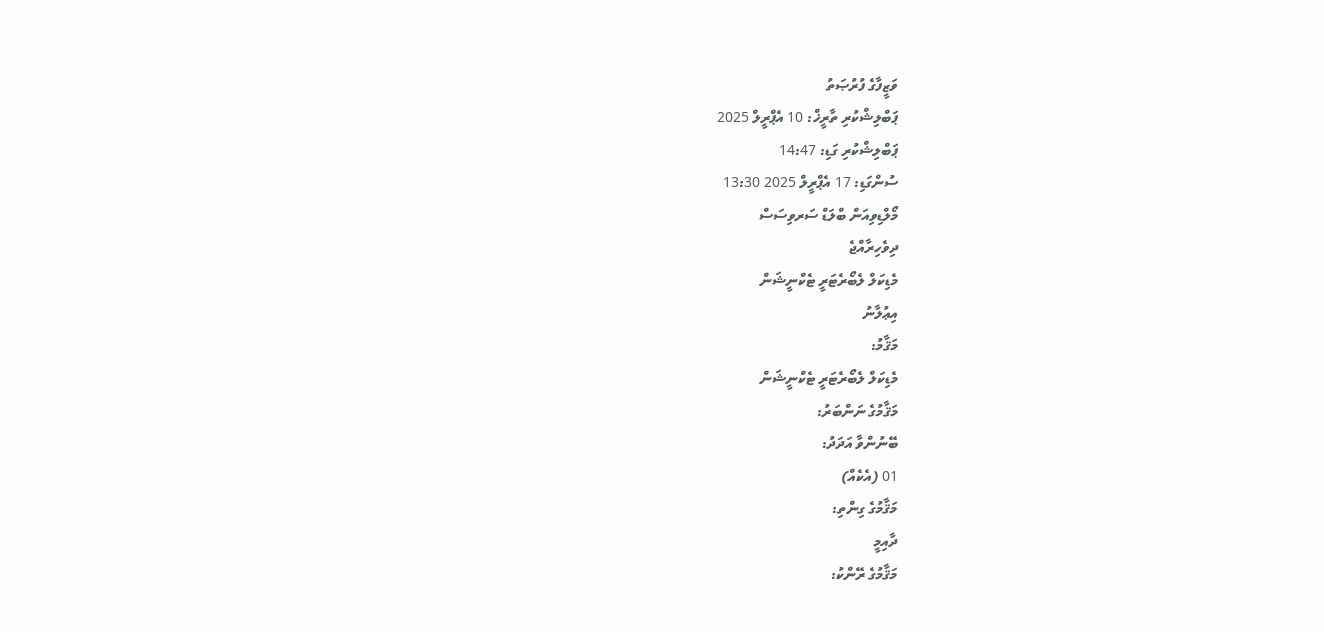ވަޒީފާގެ ފުރުޞަތު
ޕަބްލިޝްކުރި ތާރީޚް: 10 އެޕްރީލް 2025
ޕަބްލިޝްކުރި ގަޑި: 14:47
ސުންގަޑި: 17 އެޕްރީލް 2025 13:30
މޯލްޑިވިއަން ބްލަޑް ސަރވިސަސް
ދިވެހިރާއްޖެ
މެޑިކަލް ލެބޯރެޓަރީ ޓެކްނީޝަން
އިޢުލާނު
މަޤާމު:
މެޑިކަލް ލެބޯރެޓަރީ ޓެކްނީޝަން
މަޤާމުގެ ނަންބަރު:
ބޭނުންވާ އަދަދު:
01 (އެކެއް)
މަޤާމުގެ ގިންތި:
ދާއިމީ
މަޤާމުގެ ރޭންކު: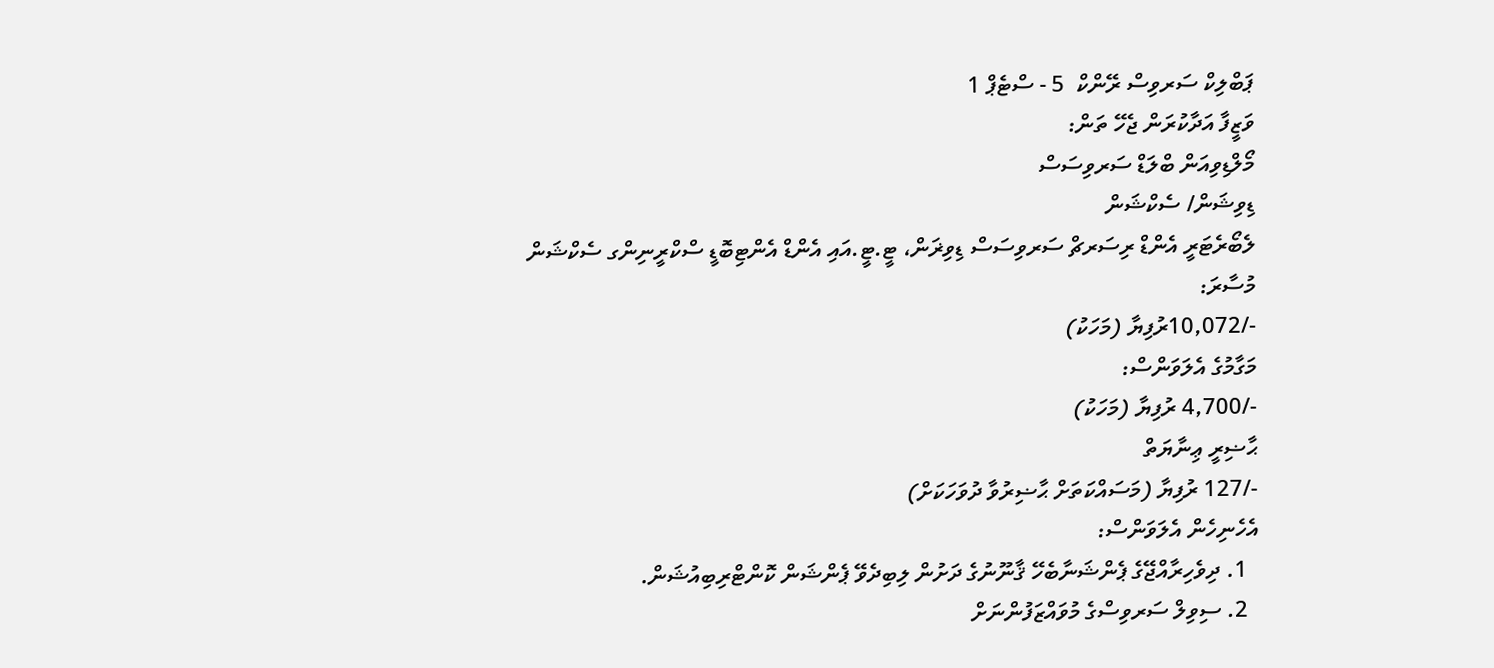ޕަބްލިކް ސަރވިސް ރޭންކް  5 - ސްޓެޕް 1
ވަޒީފާ އަދާކުރަން ޖެހޭ ތަން:
މޯލްޑިވިއަން ބްލަޑް ސަރވިސަސް
ޑިވިޝަން/ ސެކްޝަން
ލެބޯރެޓަރީ އެންޑް ރިސަރޗް ސަރވިސަސް ޑިވިޜަން، ޓީ.ޓީ.އައި އެންޑް އެންޓިބޮޑީ ސްކްރީނިންގ ސެކްޝަން
މުސާރަ:
-/10,072ރުފިޔާ (މަހަކު)
މަގާމުގެ އެލަވަންސް:
-/4,700 ރުފިޔާ (މަހަކު)
ޙާޟިރީ ޢިނާޔަތް
-/127 ރުފިޔާ (މަސައްކަތަށް ޙާޟިރުވާ ދުވަހަކަށް)
އެހެނިހެން އެލަވަންސް:
  1. ދިވެހިރާއްޖޭގެ ޕެންޝަނާބެހޭ ޤާނޫނުގެ ދަށުން ލިބިދެވޭ ޕެންޝަން ކޮންޓްރިބިއުޝަން.
  2. ސިވިލް ސަރވިސްގެ މުވައްޒަފުންނަށް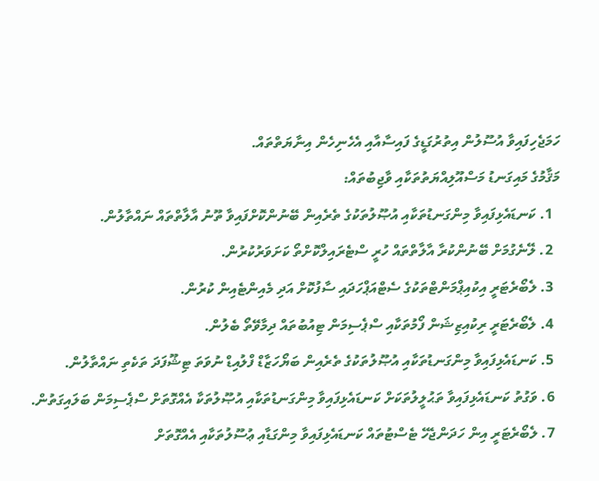ހަމަޖެހިފައިވާ އުސޫލުން އިތުރުގަޑީގެ ފައިސާއާއި އެހެނިހެން އިނާޔަތްތައް.
މަޤާމުގެ މައިގަނޑު މަސްއޫލިއްޔަތުތަކާއި ވާޖިބުތައް:
  1. ކަނޑައެޅިފައިވާ މިންގަނޑުތަކާއި އުޞޫލުތަކުގެ ތެރެއިން ބޭނުންކޮށްފައިވާ ތޫނު އާލާތްތައް ނައްތާލުން.
  2. ލޭނެގުމަށް ބޭނުންކުރާ އާލާތްތައް ހުރީ ސްޓެރައިލްކޮށްތޯ ކަށަވަރުކުރުން.
  3. ލެބޯރެޓަރީ އިކުއިޕްމަންޓްތަކުގެ ސެޓްއަޕްހަދައި ސާފުކޮށް އަދި މެއިންޓެއިން ކުރުން.
  4. ލެބޯރެޓަރީ ރިކުއިޒިޝަން ފޯމުތަކާއި ސްޕެސިމަން ޓިއުބުތައް ދިމާވޭތޯ ބެލުން.
  5. ކަނޑައެޅިފައިވާ މިންގަނޑުތަކާއި އުޞޫލުތަކުގެ ތެރެއިން ބަޔޯހަޒާޑް ފްލުއިޑް ނުވަތަ ޓިޝޫފަދަ ތަކެތި ނައްތާލުން.
  6. ވަގުތު ކަނޑައެޅިފައިވާ ތަޙުލީލުތަކަށް ކަނޑައެޅިފައިވާ މިންގަނޑުތަކާއި އުޞޫލުތަކާ އެއްގޮތަށް ސްޕެސިމަން ބަލައިގަތުން.
  7. ލެބޯރެޓަރީ އިން ހަދަންޖެހޭ ޓެސްޓުތައް ކަނޑައެޅިފައިވާ މިންގަޑާއި ޢުސޫލުތަކާއި އެއްގޮތަށް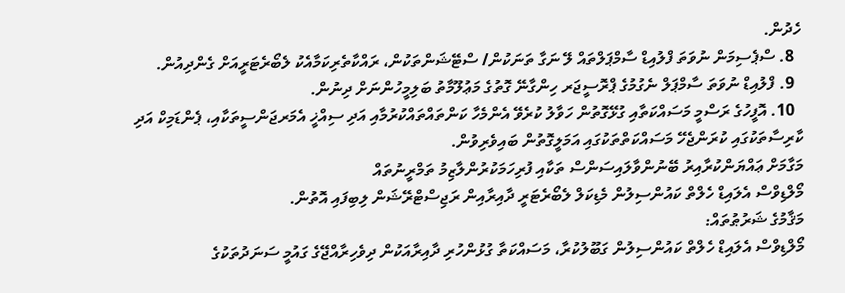ހެދުން.
  8. ސްޕެސިމަން ނުވަތަ ފްލުއިޑް ސާމްޕަލްތައް ލޭ ނަގާ ތަނަކުން/ ސްޓޭޝަންތަކުން، ރައްކާތެރިކަމާއެކު ލެބޯރެޓަރީއަށް ގެންދިއުން.
  9. ފްލުއިޑް ނުވަތަ ސާމްޕަލް ނެގުމުގެ ޕްރޮސީޖަރ ހިންގާނޭ ގޮތުގެ މަޢުލޫމާތު ބަލިމީހުންނަށް ދިނުން.
  10. އޮފީހުގެ ރަސްމީ މަސައްކަތާއި ގުޅޭގޮތުން ހަވާލު ކުރެވޭ އެންމެހާ ކަންތައްތައްކުރުމާއި އަދި ސިއްޚީ އެމަރޖަންސީތަކާއި، ޕެންޑަމިކް އަދި ކާރިސާތަކުގައި ކުރަންޖެހޭ މަސައްކަތްތަކުގައި އަމަލީގޮތުން ބައިވެރިވުން.
މަގާމަށް ޢައްޔަންކުރާއިރު ބޭނުންވާލައިސަންސް ތަކާއި ފުރިހަމަކުރުންލާޒިމު ތަމްރީނުތައް
މޯލްޑިވްސް އެލައިޑް ހެލްތް ކައުންސިލުން މެޑިކަލް ލެބޯރެޓަރީ ދާއިރާއިން ރަޖިސްޓްރޭޝަން ލިބިފައި އޮތުން.
މަޤާމުގެ ޝަރުޠުތައް:
މޯލްޑިވްސް އެލައިޑް ހެލްތް ކައުންސިލުން ގަބޫލުކުރާ، މަސައްކަތާ ގުޅުންހުރި ދާއިރާއަކުން ދިވެހިރާއްޖޭގެ ގައުމީ ސަނަދުތަކުގެ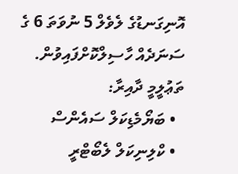އޮނިގަނޑުގެ ލެވެލް 5 ނުވަތަ 6 ގެ ސަނަދެއް ހާސިލްކޮށްފައިވުން.
ތަޢުލީމީ ދާއިރާ:
  • ބަޔޯމެޑިކަލް ސައެންސް
  • ކްލިނިކަލް ލެބޯޓްރީ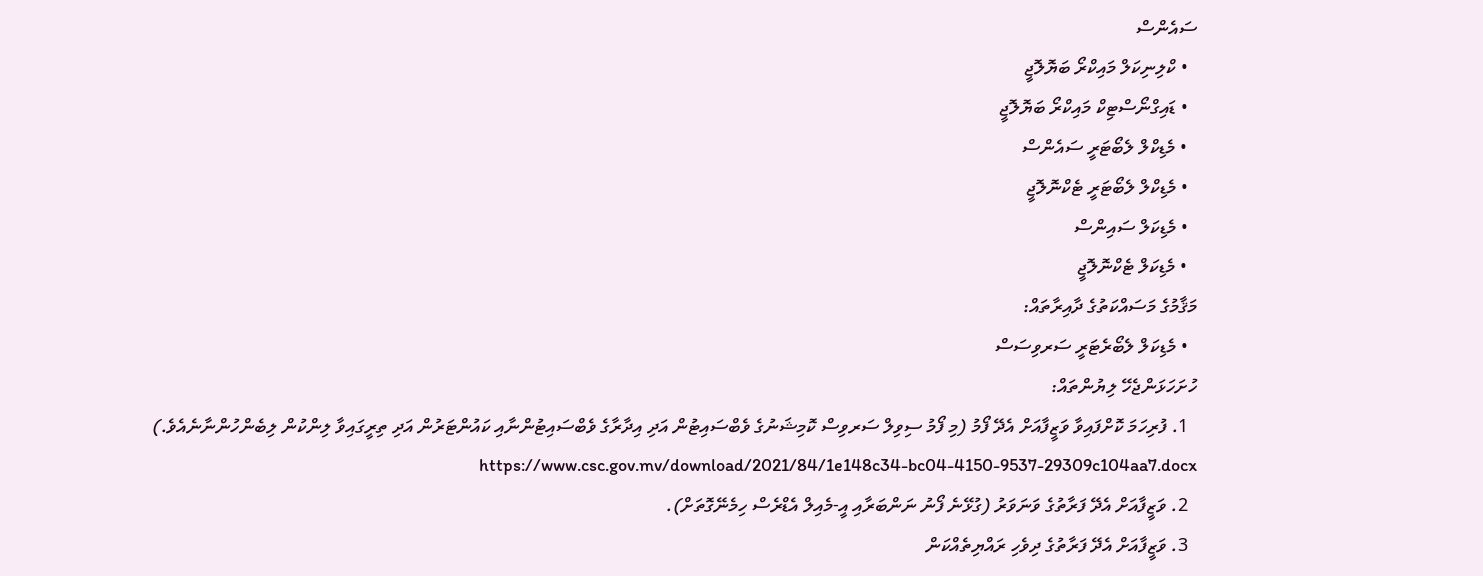ސައެންސް
  • ކްލިނިކަލް މައިކްރޯ ބަޔޮލޮޖީ
  • ޑައިގްނޯސްޓިކް މައިކްރޯ ބަޔޮލޮޖީ
  • މެޑިކްލް ލެބޯޓަރީ ސައެންސް
  • މެޑިކްލް ލެބޯޓަރީ ޓެކްނޮލޮޖީ
  • މެޑިކަލް ސައިންސް
  • މެޑިކަލް ޓެކްނޮލޮޖީ
މަޤާމުގެ މަސައްކަތުގެ ދާއިރާތައް:
  • މެޑިކަލް ލެބޯރެޓަރީ ސަރވިސަސް
ހުށަހަޅަންޖެހޭ ލިޔުންތައް:
  1. ފުރިހަމަ ކޮށްފައިވާ ވަޒީފާއަށް އެދޭ ފޯމު (މި ފޯމު ސިވިލް ސަރވިސް ކޮމިޝަނުގެ ވެބްސައިޓުން އަދި އިދާރާގެ ވެބްސައިޓުންނާއި ކައުންޓަރުން އަދި ތިރީގައިވާ ލިންކުން ލިބެންހުންނާނެއެވެ.)  https://www.csc.gov.mv/download/2021/84/1e148c34-bc04-4150-9537-29309c104aa7.docx
  2. ވަޒީފާއަށް އެދޭ ފަރާތުގެ ވަނަވަރު (ގުޅޭނެ ފޯނު ނަންބަރާއި އީ-މެއިލް އެޑްރެސް ހިމެނޭގޮތަށް).
  3. ވަޒީފާއަށް އެދޭ ފަރާތުގެ ދިވެހި ރައްޔިތެއްކަން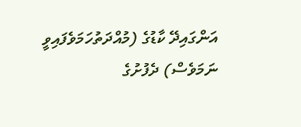އަންގައިދޭ ކާޑުގެ (މުއްދަތުހަމަވެފައިވީ ނަމަވެސް) ދެފުށުގެ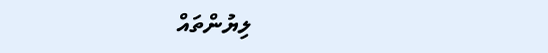ލިޔުންތައް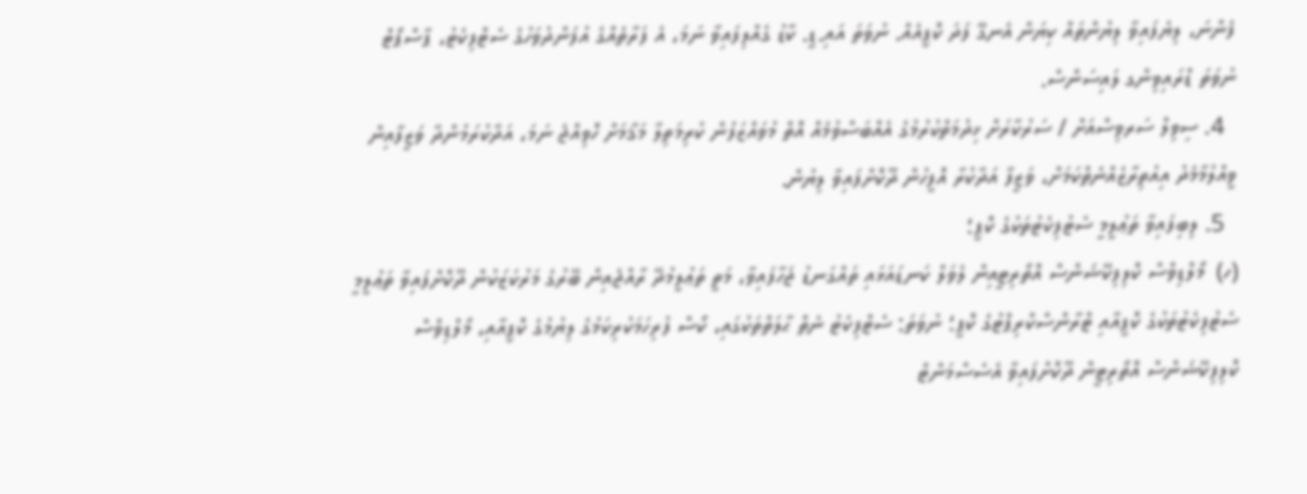ފެންނަ، ލިޔެފައިވާ ލިޔުންތައް ކިޔަން އެނގޭ ފަދަ ކޮޕީއެއް. ނުވަތަ އައި.ޑީ. ކާޑު ގެއްލިފައިވާ ނަމަ، އެ ފަރާތެއްގެ އުފަންދުވަހުގެ ސެޓްފިކެޓު، ޕާސްޕޯޓް ނުވަތަ ޑްރައިވިންގ ލައިސަންސް.
  4. ސިވިލް ސަރވިސްއަށް / ސަރުކާރަށް ޚިދުމަތްކުރުމުގެ އެއްބަސްވުމެއް އޮތް މުވައްޒަފުން ކުރިމަތިލާ މަޤާމަށް ހޮވިއްޖެ ނަމަ، އަދާކުރަމުންދާ ވަޒީފާއިން ވީއްލުމާމެދު އިއުތިރާޒެއްނެތްކަމަށް، ވަޒީފާ އަދާކުރާ އޮފީހުން ދޫކޮށްފައިވާ ލިޔުން.
  5. ލިބިފައިވާ ތަޢުލީމީ ސެޓުފިކެޓުތަކުގެ ކޮޕީ؛
(ހ)  މޯލްޑިވްސް ކޮލިފިކޭޝަންސް އޮތޯރިޓީއިން ލެވަލް ކަނޑައަޅައި ތައްގަނޑު ޖަހާފައިވާ، މަތީ ތަޢުލީމުދޭ ރާއްޖެއިން ބޭރުގެ މަރުކަޒަކުން ދޫކޮށްފައިވާ ތަޢުލީމީ ސެޓުފިކެޓުތަކުގެ ކޮޕީއާއި ޓްރާންސްކްރިޕްޓުގެ ކޮޕީ؛ ނުވަތަ: ސެޓްފިކެޓު ނެތް ޙާލަތްތަކުގައި، ކޯސް ފުރިހަމަކުރިކަމުގެ ލިޔުމުގެ ކޮޕީއާއި، މޯލްޑިވްސް ކޮލިފިކޭޝަންސް އޮތޯރިޓީން ދޫކޮށްފައިވާ އެސެސްމަންޓް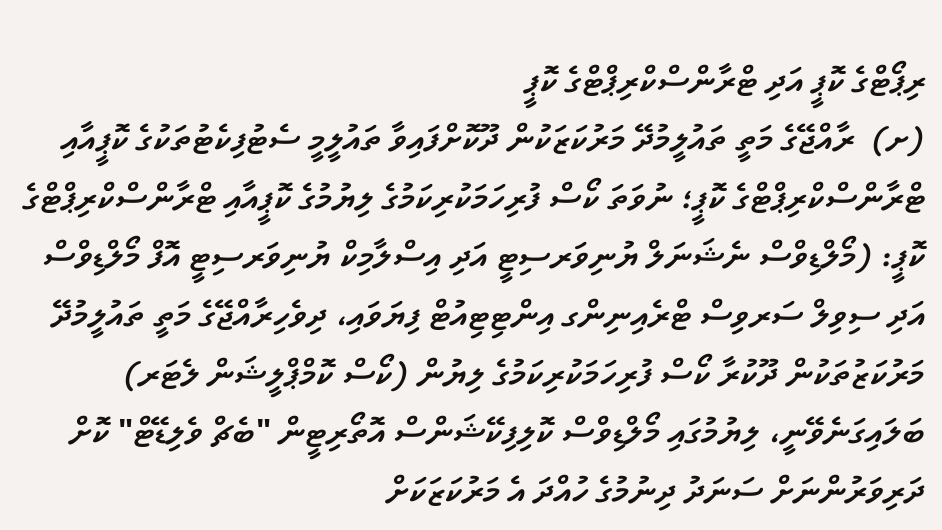ރިޕޯޓްގެ ކޮޕީ އަދި ޓްރާންސްކްރިޕްޓްގެ ކޮޕީ
(ށ)  ރާއްޖޭގެ މަތީ ތައުލީމުދޭ މަރުކަޒަކުން ދޫކޮށްފައިވާ ތައުލީމީ ސެޓުފިކެޓުތަކުގެ ކޮޕީއާއި ޓްރާންސްކްރިޕްޓްގެ ކޮޕީ؛ ނުވަތަ ކޯސް ފުރިހަމަކުރިކަމުގެ ލިޔުމުގެ ކޮޕީއާއި ޓްރާންސްކްރިޕްޓްގެ ކޮޕީ: (މޯލްޑިވްސް ނެޝަނަލް ޔުނިވަރސިޓީ އަދި އިސްލާމިކް ޔުނިވަރސިޓީ އޮފް މޯލްޑިވްސް އަދި ސިވިލް ސަރވިސް ޓްރެއިނިންގ އިންޓިޓިއުޓް ފިޔަވައި، ދިވެހިރާއްޖޭގެ މަތީ ތައުލީމުދޭ މަރުކަޒުތަކުން ދޫކުރާ ކޯސް ފުރިހަމަކުރިކަމުގެ ލިޔުން (ކޯސް ކޮމްޕްލީޝަން ލެޓަރ) ބަލައިގަނެވޭނީ، ލިޔުމުގައި މޯލްޑިވްސް ކޮލިފިކޭޝަންސް އޮތޯރިޓީން "ބެޗް ވެލިޑޭޓް" ކޮށް ދަރިވަރުންނަށް ސަނަދު ދިނުމުގެ ހުއްދަ އެ މަރުކަޒަކަށް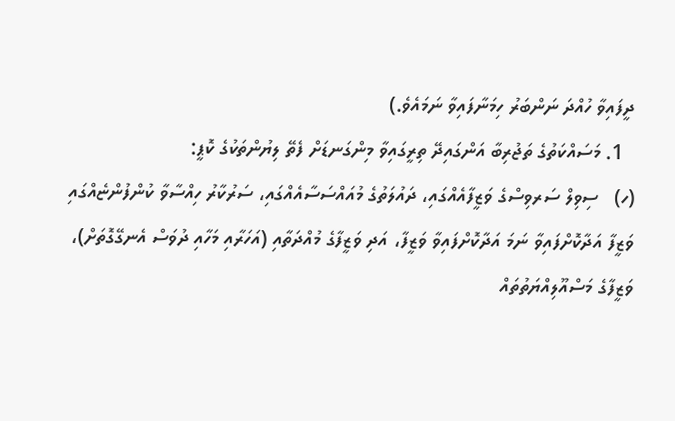ދީފައިވާ ހުއްދަ ނަންބަރު ހިމަނާފައިވާ ނަމައެވެ.)
  1. މަސައްކަތުގެ ތަޖުރިބާ އަންގައިދޭ ތިރީގައިވާ މިންގަނޑަށް ފެތޭ ލިޔުންތަކުގެ ކޮޕީ:
(ހ)   ސިވިލް ސަރވިސްގެ ވަޒީފާއެއްގައި، ދައުލަތުގެ މުއައްސަސާއެއްގައި، ސަރުކާރު ހިއްސާވާ ކުންފުންޏެއްގައި ވަޒީފާ އަދާކޮށްފައިވާ ނަމަ އަދާކޮށްފައިވާ ވަޒީފާ، އަދި ވަޒީފާގެ މުއްދަތާއި (އަހަރާއި މަހާއި ދުވަސް އެނގޭގޮތަށް)، ވަޒީފާގެ މަސްއޫލިއްޔަތުތައް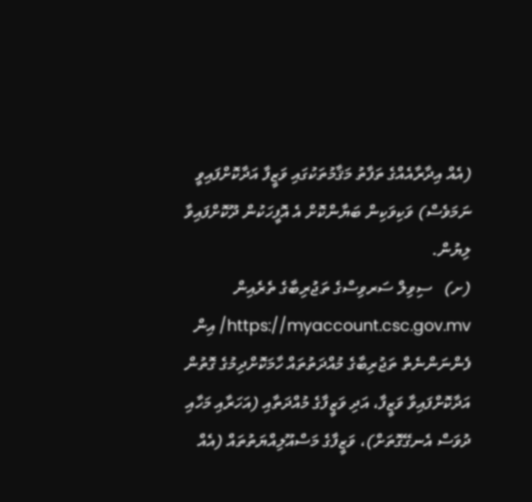(އެއް އިދާރާއެއްގެ ތަފާތު މަޤާމުތަކުގައި ވަޒީފާ އަދާކޮށްފައިވީ ނަމަވެސް) ވަކިވަކިން ބަޔާންކޮށް އެ އޮފީހަކުން ދޫކޮށްފައިވާ ލިޔުން.
(ށ)   ސިވިލް ސަރވިސްގެ ތަޖުރިބާގެ ތެރެއިން https://myaccount.csc.gov.mv/ އިން ފެންނަންނެތް ތަޖުރިބާގެ މުއްދަތުތައް ހާމަކޮށްދިމުގެ ގޮތުން އަދާކޮށްފައިވާ ވަޒީފާ، އަދި ވަޒީފާގެ މުއްދަތާއި (އަހަރާއި މަހާއި ދުވަސް އެނގޭގޮތަށް)، ވަޒީފާގެ މަސްއޫލިއްޔަތުތައް (އެއް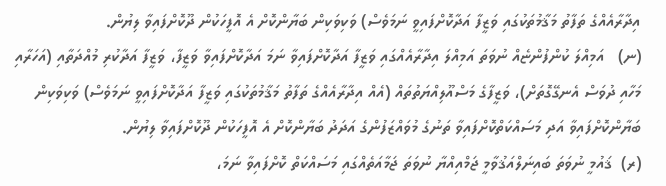އިދާރާއެއްގެ ތަފާތު މަޤާމުތަކުގައި ވަޒީފާ އަދާކޮށްފައިވީ ނަމަވެސް) ވަކިވަކިން ބަޔާންކޮށް އެ އޮފީހަކުން ދޫކޮށްފައިވާ ލިޔުން.
(ނ)   އަމިއްލަ ކުންފުންޏެއް ނުވަތަ އަމިއްލަ އިދާރާއެއްގައި ވަޒީފާ އަދާކޮށްފައިވާ ނަމަ އަދާކޮށްފައިވާ ވަޒީފާ، ވަޒީފާ އަދާކުރި މުއްދަތާއި (އަހަރާއި މަހާއި ދުވަސް އެނގޭގޮތަށް)، ވަޒީފާގެ މަސްއޫލިއްޔަތުތައް (އެއް އިދާރާއެއްގެ ތަފާތު މަޤާމުތަކުގައި ވަޒީފާ އަދާކޮށްފައިވީ ނަމަވެސް) ވަކިވަކިން ބަޔާންކޮށްފައިވާ އަދި މަސައްކަތްކޮށްފައިވާ ތަނުގެ މުވައްޒަފުންގެ އަދަދު ބަޔާންކޮށް އެ އޮފީހަކުން ދޫކޮށްފައިވާ ލިޔުން.
(ރ)  ޤައުމީ ނުވަތަ ބައިނަލްއަޤުވާމީ ޖަމްއިއްޔާ ނުވަތަ ޖަމާއަތެއްގައި މަސައްކަތް ކޮށްފައިވާ ނަމަ،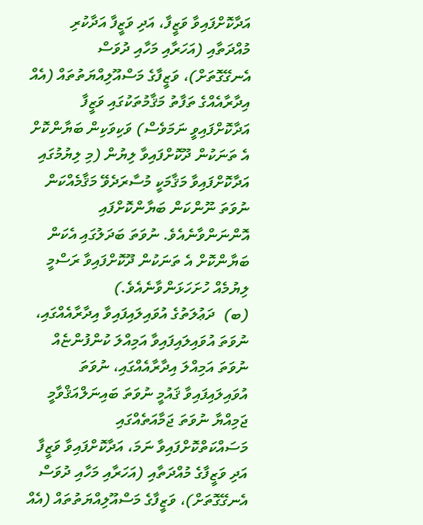އަދާކޮށްފައިވާ ވަޒީފާ، އަދި ވަޒީފާ އަދާކުރި މުއްދަތާއި (އަހަރާއި މަހާއި ދުވަސް އެނގޭގޮތަށް)، ވަޒީފާގެ މަސްއޫލިއްޔަތުތައް (އެއް އިދާރާއެއްގެ ތަފާތު މަޤާމުތަކުގައި ވަޒީފާ އަދާކޮށްފައިވީ ނަމަވެސް) ވަކިވަކިން ބަޔާންކޮށް އެ ތަނަކުން ދޫކޮށްފައިވާ ލިޔުން (މި ލިޔުމުގައި އަދާކޮށްފައިވާ މަޤާމަކީ މުސާރަދެވޭ މަޤާމެއްކަން ނުވަތަ ނޫންކަން ބަޔާންކޮށްފައި އޮންނަންވާނެއެވެ. ނުވަތަ ބަދަލުގައި އެކަން ބަޔާންކޮށް އެ ތަނަކުން ދޫކޮށްފައިވާ ރަސްމީ ލިޔުމެއް ހުށަހަޅަންވާނެއެވެ.)
(ބ)  ދަޢުލަތުގެ އުވައިލައިފައިވާ އިދާރާއެއްގައި، ނުވަތަ އުވައިލައިފައިވާ އަމިއްލަ ކުންފުންޏެއް ނުވަތަ އަމިއްލަ އިދާރާއެއްގައި، ނުވަތަ އުވައިލައިފައިވާ ޤައުމީ ނުވަތަ ބައިނަލްއަޤްވާމީ ޖަމިއްޔާ ނުވަތަ ޖަމާއަތެއްގައި މަސައްކަތްކޮށްފައިވާ ނަމަ، އަދާކޮށްފައިވާ ވަޒީފާ އަދި ވަޒީފާގެ މުއްދަތާއި (އަހަރާއި މަހާއި ދުވަސް އެނގޭގޮތަށް)، ވަޒީފާގެ މަސްއޫލިއްޔަތުތައް (އެއް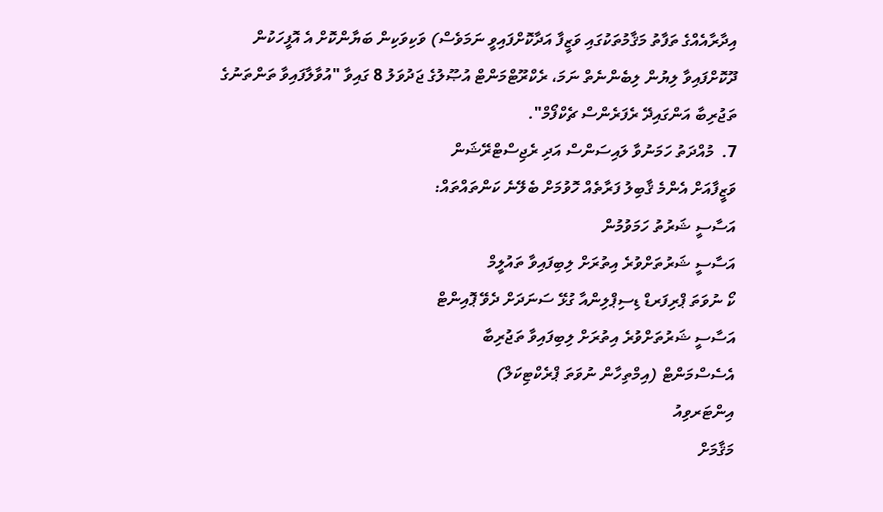އިދާރާއެއްގެ ތަފާތު މަޤާމުތަކުގައި ވަޒީފާ އަދާކޮށްފައިވީ ނަމަވެސް) ވަކިވަކިން ބަޔާންކޮށް އެ އޮފީހަކުން ދޫކޮށްފައިވާ ލިޔުން ލިބެންނެތް ނަމަ، ރެކްރޫޓްމަންޓް އުޞޫލުގެ ޖަދުވަލު 8 ގައިވާ "އުވާލާފައިވާ ތަންތަނުގެ ތަޖުރިބާ އަންގައިދޭ ރެފަރެންސް ޗެކްފޯމް".
7.  މުއްދަތު ހަމަނުވާ ލައިސަންސް އަދި ރެޖިސްޓްރޭޝަން
ވަޒީފާއަށް އެންމެ ޤާބިލު ފަރާތެއް ހޮވުމަށް ބެލޭނެ ކަންތައްތައް:
އަސާސީ ޝަރުތު ހަމަވުމުން
އަސާސީ ޝަރުތަށްވުރެ އިތުރަށް ލިބިފައިވާ ތައުލީމް
ކޯ ނުވަތަ ޕްރިފަރޑް ޑިސިޕްލިންއާ ގުޅޭ ސަނަދަށް ދެވޭ ޕޮއިންޓް
އަސާސީ ޝަރުތަށްވުރެ އިތުރަށް ލިބިފައިވާ ތަޖުރިބާ
އެސެސްމަންޓް (އިމްތިހާން ނުވަތަ ޕްރެކްޓިކަލް)
އިންޓަރވިއު
މަޤާމަށް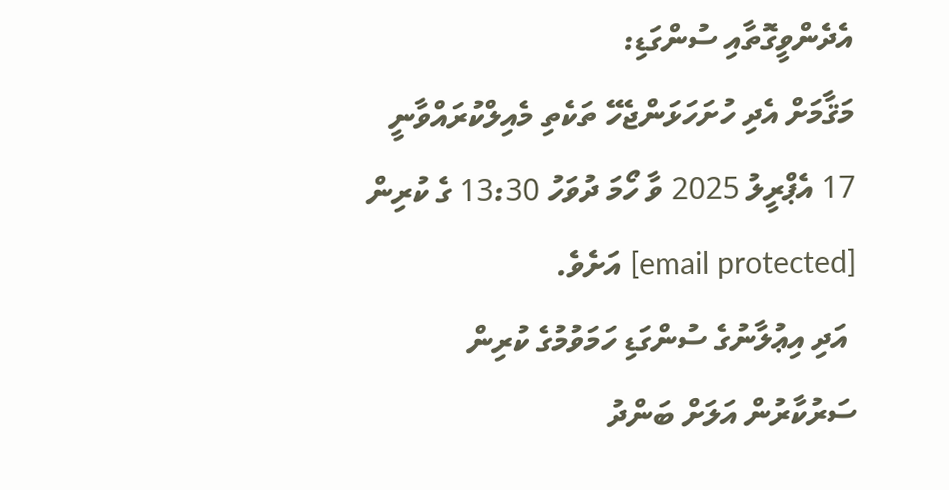އެދެންވީގޮތާއި ސުންގަޑި:
މަޤާމަށް އެދި ހުށަހަޅަންޖެހޭ ތަކެތި މެއިލްކުރައްވާނީ 17 އެޕްރީލު 2025 ވާ ހޯމަ ދުވަހު 13:30 ގެ ކުރިން [email protected] އަށެވެ.
 އަދި އިޢުލާނުގެ ސުންގަޑި ހަމަވުމުގެ ކުރިން ސަރުކާރުން އަލަށް ބަންދު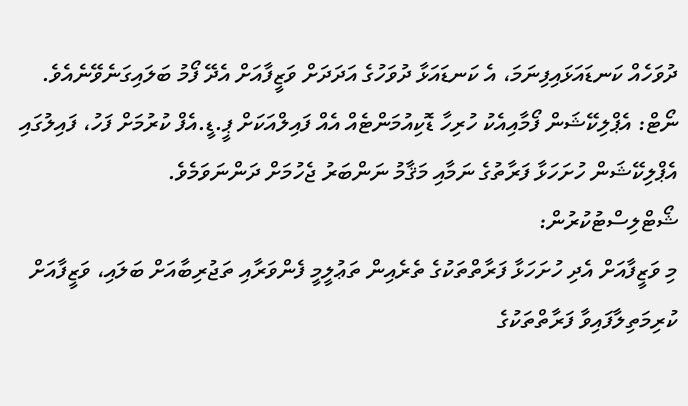ދުވަހެއް ކަނޑައަޅައިފިނަމަ، އެ ކަނޑައަޅާ ދުވަހުގެ އަދަދަށް ވަޒީފާއަށް އެދޭ ފޯމު ބަލައިގަނެވޭނެއެވެ.
ނޯޓް: އެޕްލިކޭޝަން ފޯމާއިއެކު ހުރިހާ ޑޮކިއުމަންޓެއް އެއް ފައިލްއަކަށް ޕީ.ޑީ.އެފް ކުރުމަށް ފަހު، ފައިލުގައި އެޕްލިކޭޝަން ހުށަހަޅާ ފަރާތުގެ ނަމާއި މަޤާމު ނަންބަރު ޖެހުމަށް ދަންނަވަމެވެ.
ޝޯޓްލިސްޓުކުރުން:
މި ވަޒީފާއަށް އެދި ހުށަހަޅާ ފަރާތްތަކުގެ ތެރެއިން ތަޢުލީމީ ފެންވަރާއި ތަޖުރިބާއަށް ބަލައި، ވަޒީފާއަށް ކުރިމަތިލާފައިވާ ފަރާތްތަކުގެ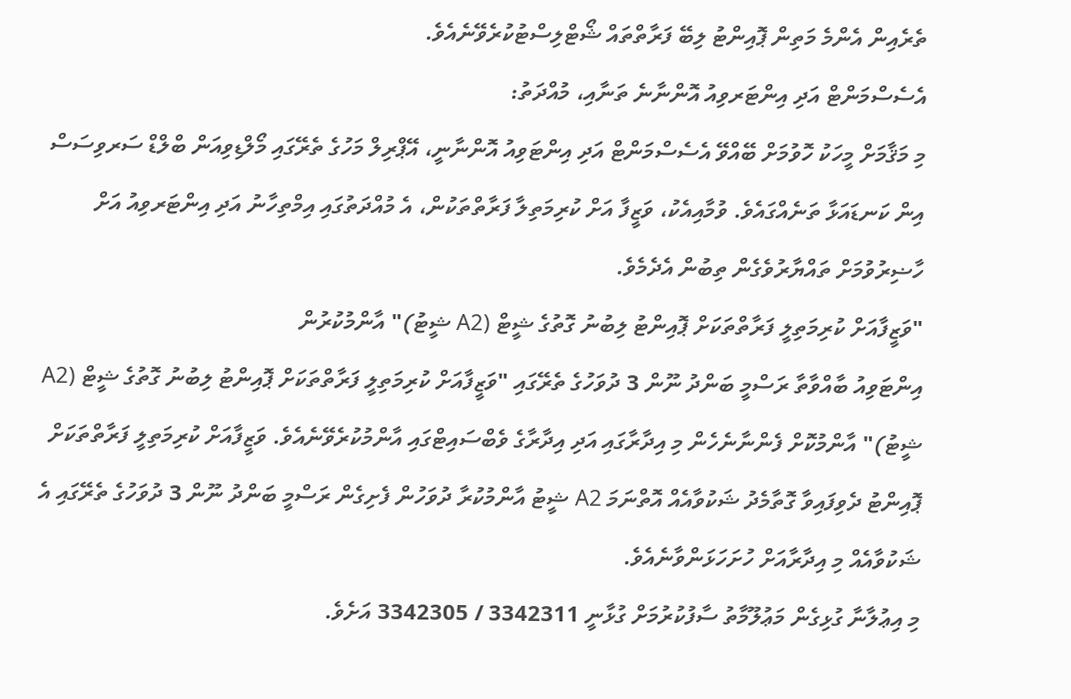ތެރެއިން އެންމެ މަތިން ޕޮއިންޓު ލިބޭ ފަރާތްތައް ޝޯޓްލިސްޓުކުރެވޭނެއެވެ.
އެސެސްމަންޓް އަދި އިންޓަރވިއު އޮންނާނެ ތަނާއި، މުއްދަތު:
މި މަޤާމަށް މީހަކު ހޮވުމަށް ބޭއްވޭ އެސެސްމަންޓް އަދި އިންޓަވިއު އޮންނާނީ، އޭޕްރިލް މަހުގެ ތެރޭގައި މޯލްޑިވިއަން ބްލްޑް ސަރވިސަސް އިން ކަނޑައަޅާ ތަނެއްގައެވެ. ވުމާއިއެކު، ވަޒީފާ އަށް ކުރިމަތިލާ ފަރާތްތަކުން، އެ މުއްދަތުގައި އިމްތިހާނު އަދި އިންޓަރވިއު އަށް ހާޟިރުވުމަށް ތައްޔާރުވެގެން ތިބުން އެދެމެވެ.
"ވަޒީފާއަށް ކުރިމަތިލީ ފަރާތްތަކަށް ޕޮއިންޓު ލިބުނު ގޮތުގެ ޝީޓް (A2 ޝީޓު)" އާންމުކުރުން
އިންޓަވިއު ބާއްވާތާ ރަސްމީ ބަންދު ނޫން 3 ދުވަހުގެ ތެރޭގައި "ވަޒީފާއަށް ކުރިމަތިލީ ފަރާތްތަކަށް ޕޮއިންޓު ލިބުނު ގޮތުގެ ޝީޓް (A2 ޝީޓު)" އާންމުކޮށް ފެންނާނެހެން މި އިދާރާގައި އަދި އިދާރާގެ ވެބްސައިޓްގައި އާންމުކުރެވޭނެއެވެ. ވަޒީފާއަށް ކުރިމަތިލީ ފަރާތްތަކަށް ޕޮއިންޓު ދެވިފައިވާ ގޮތާމެދު ޝަކުވާއެއް އޮތްނަމަ A2 ޝީޓު އާންމުކުރާ ދުވަހުން ފެށިގެން ރަސްމީ ބަންދު ނޫން 3 ދުވަހުގެ ތެރޭގައި އެ ޝަކުވާއެއް މި އިދާރާއަށް ހުށަހަޅަންވާނެއެވެ.
މި އިޢުލާނާ ގުޅިގެން މަޢުލޫމާތު ސާފުކުރުމަށް ގުޅާނީ 3342311 / 3342305 އަށެވެ.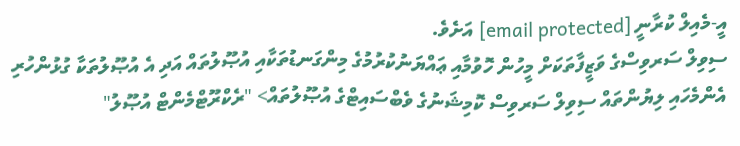އީ-މެއިލް ކުރާނީ [email protected] އަށެވެ.
ސިވިލް ސަރވިސްގެ ވަޒީފާތަކަށް މީހުން ހޮވުމާއި ޢައްޔަނުކުރުމުގެ މިންގަނޑުތަކާއި އުޞޫލުތައް އަދި އެ އުޞޫލުތަކާ ގުޅުންހުރި އެންމެހައި ލިޔުންތައް ސިވިލް ސަރވިސް ކޮމިޝަނުގެ ވެބްސައިޓްގެ އުޞޫލުތައް> "ރެކްރޫޓްމެންޓް އުޞޫލު"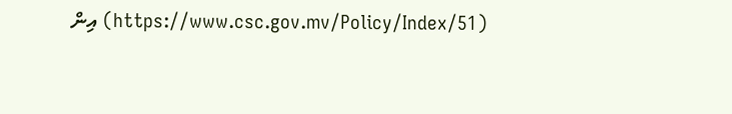(https://www.csc.gov.mv/Policy/Index/51) އިން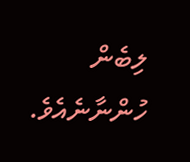ލިބެން ހުންނާނެއެވެ.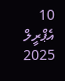10 އެޕްރީލް 2025